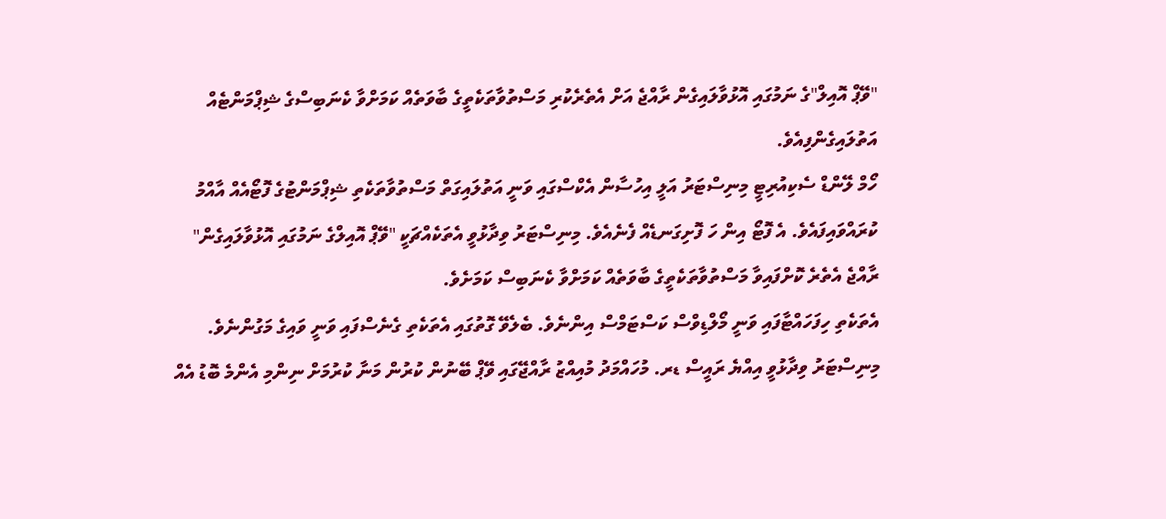"ވޭޕް އޮއިލް"ގެ ނަމުގައި އޮޅުވާލައިގެން ރާއްޖެ އަށް އެތެރެކުރި މަސްތުވާތަކެތީގެ ބާވަތެއް ކަމަށްވާ ކެނަބިސްގެ ޝިޕްމަންޓެއް އަތުލައިގެންފިއެވެ.
ހޯމް ލޭންޑް ސެކިއުރިޓީ މިނިސްޓަރު އަލީ އިހުސާން އެކްސްގައި ވަނީ އަތުލައިގަތް މަސްތުވާތަކެތި ޝިޕްމަންޓުގެ ފޮޓޯއެއް އާއްމު ކުރައްވައިފައެވެ. އެ ފޮޓޯ އިން ހަ ފޮށިގަނޑެއް ފެނެއެވެ. މިނިސްޓަރު ވިދާޅުވީ އެތަކެއްޗަކީ "ވޭޕް އޮއިލްގެ ނަމުގައި އޮޅުވާލައިގެން" ރާއްޖެ އެތެރެ ކޮށްފައިވާ މަސްތުވާތަކެތީގެ ބާވަތެއް ކަމަށްވާ ކެނަބިސް ކަމަށެވެ.
އެތަކެތި ހިފަހައްޓާފައި ވަނީ މޯލްޑިވްސް ކަސްޓަމްސް އިންނެވެ. ބެލެވޭ ގޮތުގައި އެތަކެތި ގެނެސްފައި ވަނީ ވައިގެ މަގުންނެވެ. މިނިސްޓަރު ވިދާޅުވީ އިއްޔެ ރައީސް ޑރ. މުހައްމަދު މުއިއްޒު ރާއްޖޭގައި ވޭޕް ބޭނުން ކުރުން މަނާ ކުރުމަށް ނިންމި އެންމެ ބޮޑު އެއް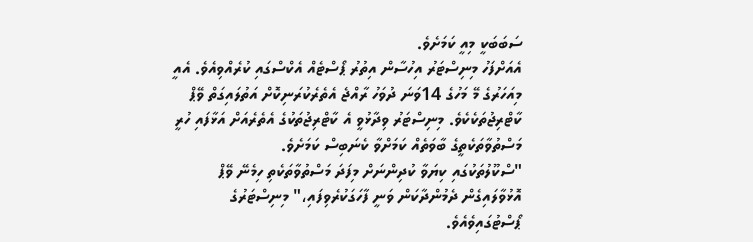ސަބަބަކީ މިއީ ކަމަށެވެ.
އެއަށްފަހު މިނިސްޓަރު އިހުސާން އިތުރު ޕޯސްޓެއް އެކްސްގައި ކުރެއްވިއެވެ. އެއީ މިއަހަރުގެ މޭ މަހުގެ 14ވަނަ ދުވަހު ރާއްޖެ އެތެރެކުރަނިކޮށް އަތުލައިގަތް ވޭޕް ކާޓްރިޖުތަކެކެވެ. މިނިސްޓަރު ވިދާޅުވީ އެ ކާޓްރިޖުތަކުގެ އެތެރެއަށް އަޅާފައި ހުރީ މަސްތުވާތަކެތީގެ ބާވަތެއް ކަމަށްވާ ކެނަބިސް ކަމަށެވެ.
"ސްކޫލުތަކުގައި ކިޔަވާ ކުދިންނަށް މިފަދަ މަސްތުވާތަކެތި ހިމެނޭ ވޭޕް އޮޅުވާލައިގެން ދެމުންދާކަން ވަނީ ފާހަގަކުރެވިފައި،" މިނިސްޓަރުގެ ޕޯސްޓުގައިވެއެވެ.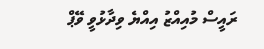ރައީސް މުއިއްޒު އިއްޔެ ވިދާޅުވީ ވޭޕް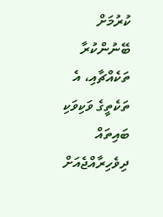ކުރުމަށް ބޭނުންކުރާ ތަކެއްޗާއި، އެ ތަކެތީގެ ވަކިވަކި ބައިތައް ދިވެހިރާއްޖެއަށް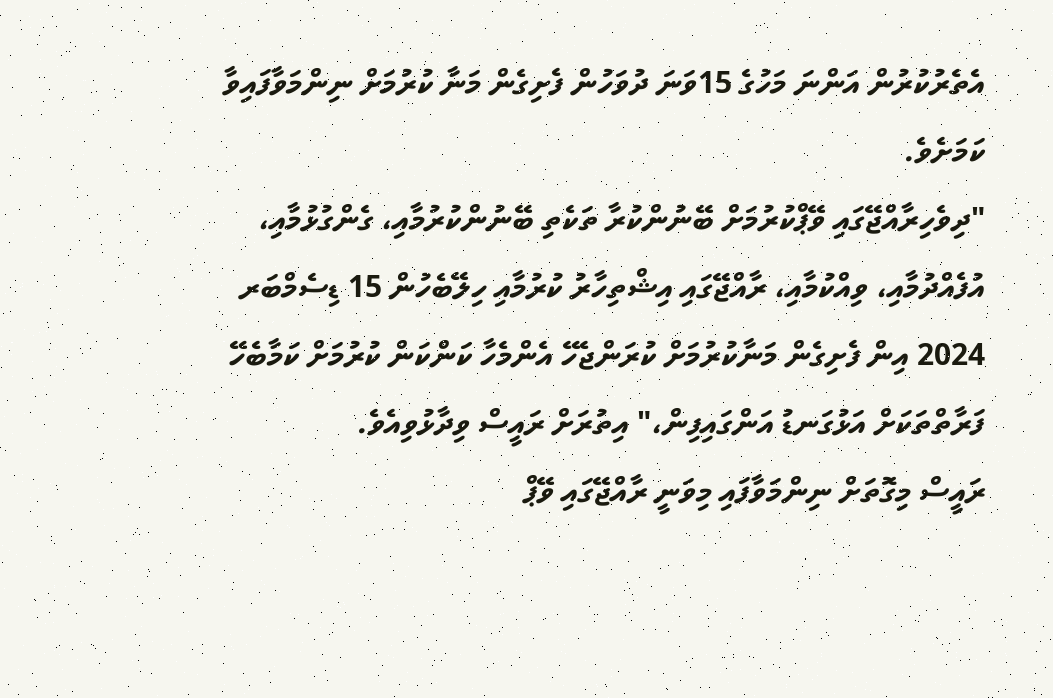އެތެރުކުރުން އަންނަ މަހުގެ 15ވަނަ ދުވަހުން ފެށިގެން މަނާ ކުރުމަށް ނިންމަވާފައިވާ ކަމަށެވެ.
"ދިވެހިރާއްޖޭގައި ވޭޕްކުރުމަށް ބޭނުންކުރާ ތަކެތި ބޭނުންކުރުމާއި، ގެންގުޅުމާއި، އުފެއްދުމާއި، ވިއްކުމާއި، ރާއްޖޭގައި އިޝްތިހާރު ކުރުމާއި ހިލޭބެހުން 15 ޑިސެމްބަރ 2024 އިން ފެށިގެން މަނާކުރުމަށް ކުރަންޖެހޭ އެންމެހާ ކަންކަން ކުރުމަށް ކަމާބެހޭ ފަރާތްތަކަށް އަޅުގަނޑު އަންގައިފިން،" އިތުރަށް ރައީސް ވިދާޅުވިއެވެ.
ރައީސް މިގޮތަށް ނިންމަވާފައި މިވަނީ ރާއްޖޭގައި ވޭޕް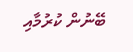ބޭނުން ކުރުމާއި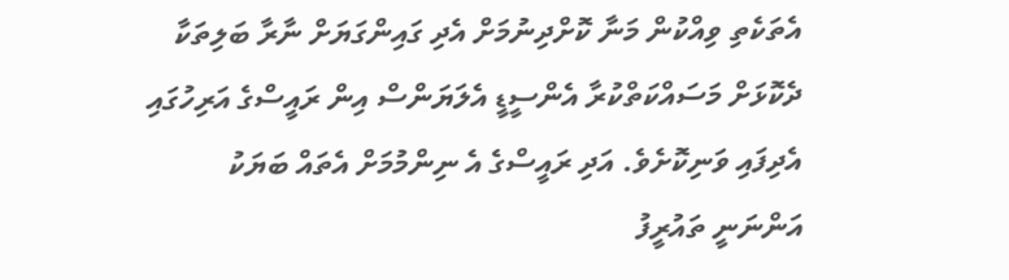އެތަކެތި ވިއްކުން މަނާ ކޮށްދިނުމަށް އެދި ގައިންގަޔަށް ނާރާ ބަލިތަކާ ދެކޮޅަށް މަސައްކަތްކުރާ އެންސީޑީ އެލަޔަންސް އިން ރައީސްގެ އަރިހުގައި އެދިފައި ވަނިކޮށެވެ. އަދި ރައީސްގެ އެ ނިންމުމަށް އެތައް ބަޔަކު އަންނަނީ ތައުރީފު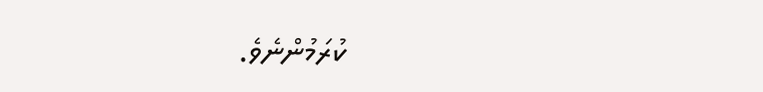ކުރަމުންނެވެ.